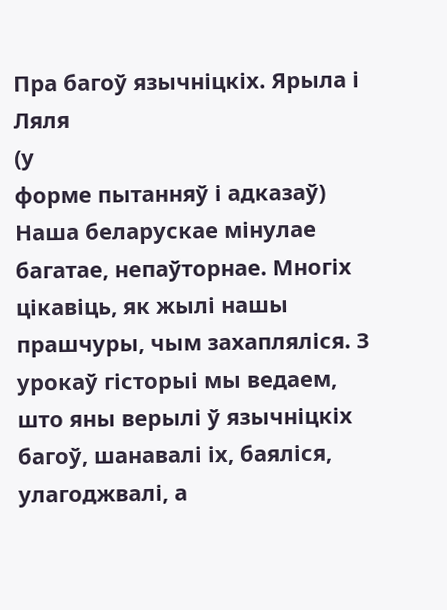Пра багоў язычніцкіх. Ярыла і Ляля
(у
форме пытанняў і адказаў)
Наша беларускае мінулае багатае, непаўторнае. Многіх
цікавіць, як жылі нашы прашчуры, чым захапляліся. З урокаў гісторыі мы ведаем,
што яны верылі ў язычніцкіх багоў, шанавалі іх, баяліся, улагоджвалі, а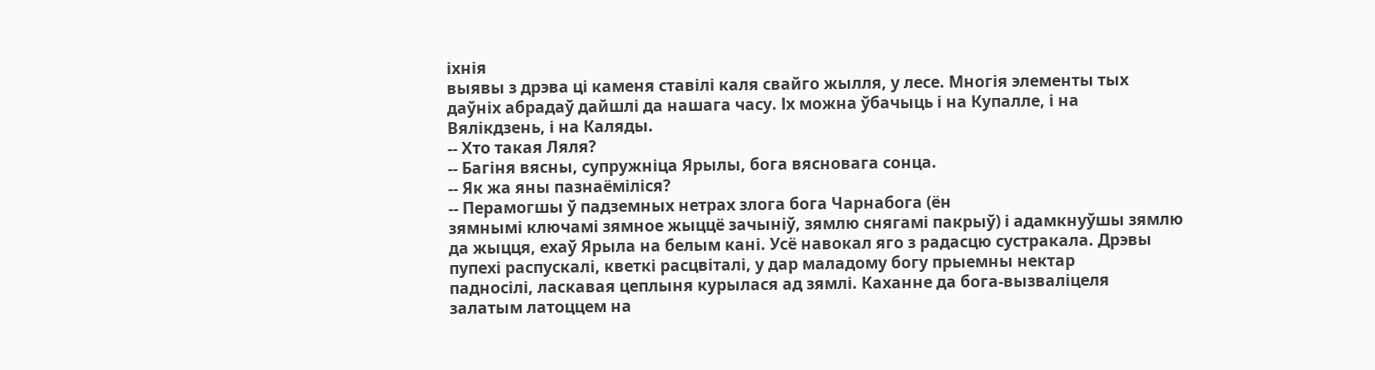іхнія
выявы з дрэва ці каменя ставілі каля свайго жылля, у лесе. Многія элементы тых
даўніх абрадаў дайшлі да нашага часу. Іх можна ўбачыць і на Купалле, і на
Вялікдзень, і на Каляды.
-- Хто такая Ляля?
-- Багіня вясны, супружніца Ярылы, бога вясновага сонца.
-- Як жа яны пазнаёміліся?
-- Перамогшы ў падземных нетрах злога бога Чарнабога (ён
зямнымі ключамі зямное жыццё зачыніў, зямлю снягамі пакрыў) і адамкнуўшы зямлю
да жыцця, ехаў Ярыла на белым кані. Усё навокал яго з радасцю сустракала. Дрэвы
пупехі распускалі, кветкі расцвіталі, у дар маладому богу прыемны нектар
падносілі, ласкавая цеплыня курылася ад зямлі. Каханне да бога-вызваліцеля
залатым латоццем на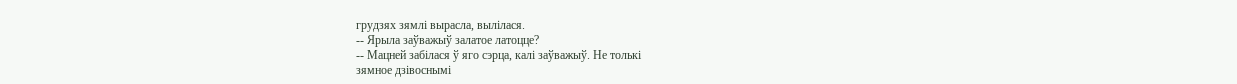грудзях зямлі вырасла, вылілася.
-- Ярыла заўважыў залатое латоцце?
-- Мацней забілася ў яго сэрца, калі заўважыў. Не толькі
зямное дзівоснымі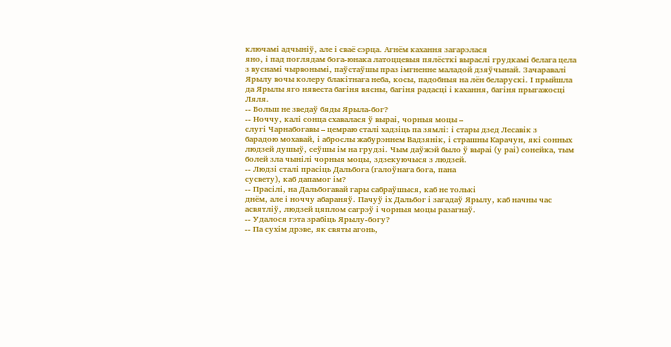ключамі адчыніў, але і сваё сэрца. Агнём кахання загарэлася
яно, і пад поглядам бога-юнака латоццевыя пялёсткі выраслі грудкамі белага цела
з вуснамі чырвонымі, паўстаўшы праз імгненне маладой дзяўчынай. Зачаравалі
Ярылу вочы колеру блакітнага неба, косы, падобныя на лён беларускі. І прыйшла
да Ярылы яго нявеста багіня вясны, багіня радасці і кахання, багіня прыгажосці
Ляля.
-- Больш не зведаў бяды Ярыла-бог?
-- Ноччу, калі сонца схавалася ў выраі, чорныя моцы –
слугі Чарнабогавы – цемраю сталі хадзіць па зямлі: і стары дзед Лесавік з
барадою мохавай, і аброслы жабурэннем Вадзянік, і страшны Карачун, які сонных
людзей душыў, сеўшы ім на грудзі. Чым даўжэй было ў выраі (у раі) сонейка, тым
болей зла чынілі чорныя моцы, здзекуючыся з людзей.
-- Людзі сталі прасіць Дальбога (галоўнага бога, пана
сусвету), каб дапамог ім?
-- Прасілі, на Дальбогавай гары сабраўшыся, каб не толькі
днём, але і ноччу абараняў. Пачуў іх Дальбог і загадаў Ярылу, каб начны час
асвятліў, людзей цяплом сагрэў і чорныя моцы разагнаў.
-- Удалося гэта зрабіць Ярылу-богу?
-- Па сухім дрэве, як святы агонь,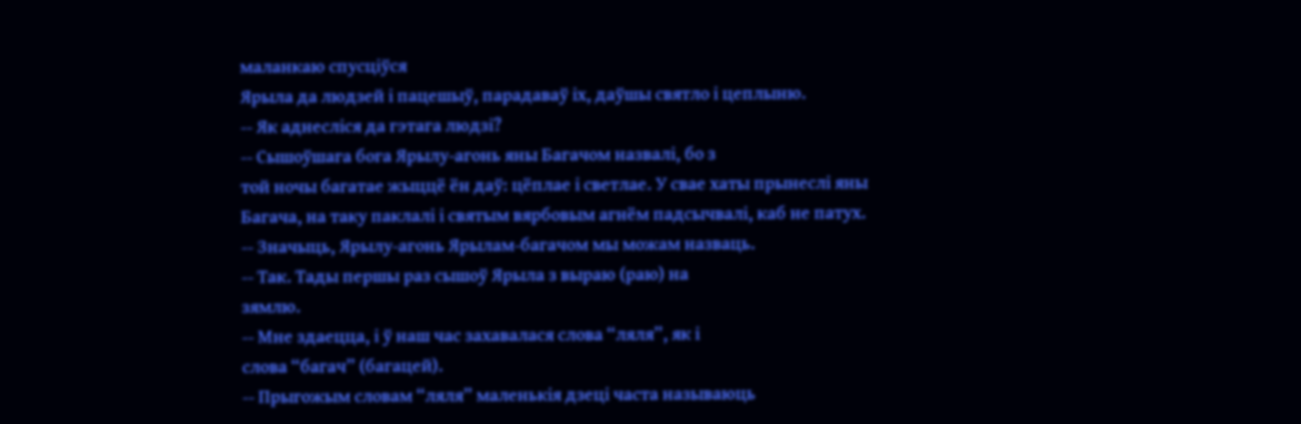маланкаю спусціўся
Ярыла да людзей і пацешыў, парадаваў іх, даўшы святло і цеплыню.
-- Як аднесліся да гэтага людзі?
-- Сышоўшага бога Ярылу-агонь яны Багачом назвалі, бо з
той ночы багатае жыццё ён даў: цёплае і светлае. У свае хаты прынеслі яны
Багача, на таку паклалі і святым вярбовым агнём падсычвалі, каб не патух.
-- Значыць, Ярылу-агонь Ярылам-багачом мы можам назваць.
-- Так. Тады першы раз сышоў Ярыла з выраю (раю) на
зямлю.
-- Мне здаецца, і ў наш час захавалася слова “ляля”, як і
слова “багач” (багацей).
-- Прыгожым словам “ляля” маленькія дзеці часта называюць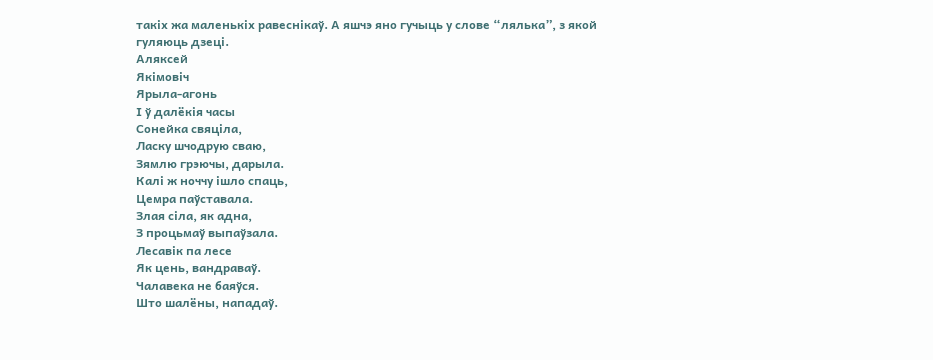такіх жа маленькіх равеснікаў. А яшчэ яно гучыць у слове “лялька”, з якой
гуляюць дзеці.
Аляксей
Якімовіч
Ярыла-агонь
І ў далёкія часы
Сонейка свяціла,
Ласку шчодрую сваю,
Зямлю грэючы, дарыла.
Калі ж ноччу ішло спаць,
Цемра паўставала.
Злая сіла, як адна,
З процьмаў выпаўзала.
Лесавік па лесе
Як цень, вандраваў.
Чалавека не баяўся.
Што шалёны, нападаў.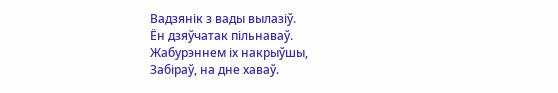Вадзянік з вады вылазіў.
Ён дзяўчатак пільнаваў.
Жабурэннем іх накрыўшы,
Забіраў, на дне хаваў.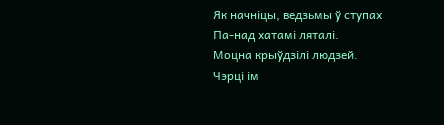Як начніцы, ведзьмы ў ступах
Па-над хатамі ляталі.
Моцна крыўдзілі людзей.
Чэрці ім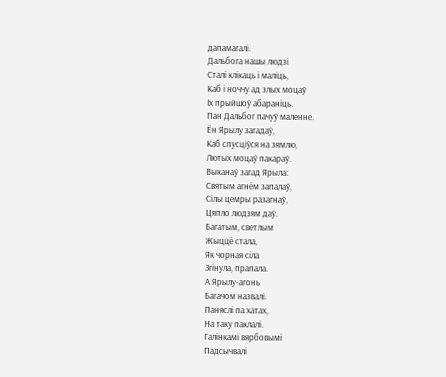дапамагалі.
Дальбога нашы людзі
Сталі клікаць і маліць,
Каб і ноччу ад злых моцаў
Іх прыйшоў абараніць.
Пан Дальбог пачуў маленне.
Ён Ярылу загадаў,
Каб спусціўся на зямлю,
Лютых моцаў пакараў.
Выканаў загад Ярыла:
Святым агнём запалаў,
Сілы цемры разагнаў,
Цяпло людзям даў.
Багатым, светлым
Жыццё стала,
Як чорная сіла
Згінула, прапала.
А Ярылу-агонь
Багачом назвалі.
Паняслі па хатах,
На таку паклалі.
Галінкамі вярбовымі
Падсычвалі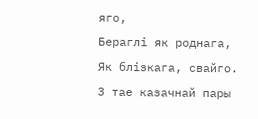яго,
Бераглі як роднага,
Як блізкага, свайго.
З тае казачнай пары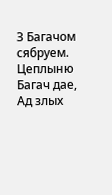З Багачом сябруем.
Цеплыню Багач дае,
Ад злых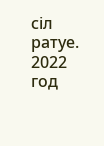сіл ратуе.
2022 год